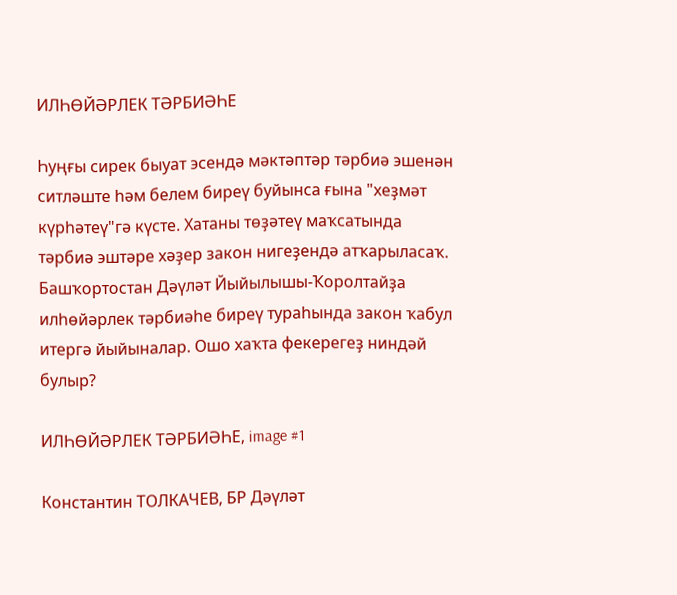ИЛҺӨЙӘРЛЕК ТӘРБИӘҺЕ

Һуңғы сирек быуат эсендә мәктәптәр тәрбиә эшенән ситләште һәм белем биреү буйынса ғына "хеҙмәт күрһәтеү"гә күсте. Хатаны төҙәтеү маҡсатында тәрбиә эштәре хәҙер закон нигеҙендә атҡарыласаҡ. Башҡортостан Дәүләт Йыйылышы-Ҡоролтайҙа илһөйәрлек тәрбиәһе биреү тураһында закон ҡабул итергә йыйыналар. Ошо хаҡта фекерегеҙ ниндәй булыр?

ИЛҺӨЙӘРЛЕК ТӘРБИӘҺЕ, image #1

Константин ТОЛКАЧЕВ, БР Дәүләт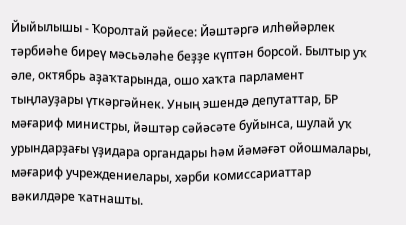Йыйылышы - Ҡоролтай рәйесе: Йәштәргә илһөйәрлек тәрбиәһе биреү мәсьәләһе беҙҙе күптән борсой. Былтыр уҡ әле, октябрь аҙаҡтарында, ошо хаҡта парламент тыңлауҙары үткәргәйнек. Уның эшендә депутаттар, БР мәғариф министры, йәштәр сәйәсәте буйынса, шулай уҡ урындарҙағы үҙидара органдары һәм йәмәғәт ойошмалары, мәғариф учреждениелары, хәрби комиссариаттар вәкилдәре ҡатнашты.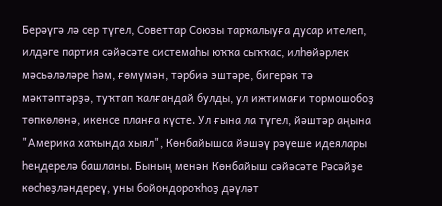Берәүгә лә сер түгел, Советтар Союзы тарҡалыуға дусар ителеп, илдәге партия сәйәсәте системаһы юҡҡа сыҡҡас, илһөйәрлек мәсьәләләре һәм, ғөмүмән, тәрбиә эштәре, бигерәк тә мәктәптәрҙә, туҡтап ҡалғандай булды, ул ижтимағи тормошобоҙ төпкөлөнә, икенсе планға күсте. Ул ғына ла түгел, йәштәр аңына "Америка хаҡында хыял", Көнбайышса йәшәү рәүеше идеялары һеңдерелә башланы. Бының менән Көнбайыш сәйәсәте Рәсәйҙе көсһөҙләндереү, уны бойондороҡһоҙ дәүләт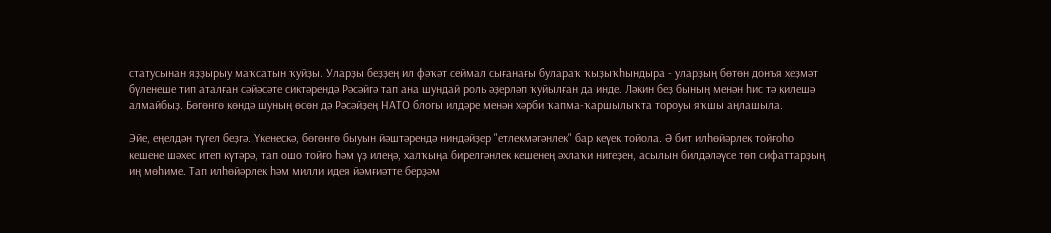статусынан яҙҙырыу маҡсатын ҡуйҙы. Уларҙы беҙҙең ил фәҡәт сеймал сығанағы булараҡ ҡыҙыҡһындыра - уларҙың бөтөн донъя хеҙмәт бүленеше тип аталған сәйәсәте сиктәрендә Рәсәйгә тап ана шундай роль әҙерләп ҡуйылған да инде. Ләкин беҙ бының менән һис тә килешә алмайбыҙ. Бөгөнгө көндә шуның өсөн дә Рәсәйҙең НАТО блогы илдәре менән хәрби ҡапма-ҡаршылыҡта тороуы яҡшы аңлашыла.

Эйе, еңелдән түгел беҙгә. Үкенескә, бөгөнгө быуын йәштәрендә ниндәйҙер "етлекмәгәнлек" бар кеүек тойола. Ә бит илһөйәрлек тойғоһо кешене шәхес итеп күтәрә, тап ошо тойғо һәм үҙ илеңә, халҡыңа бирелгәнлек кешенең әхлаҡи нигеҙен, асылын билдәләүсе төп сифаттарҙың иң мөһиме. Тап илһөйәрлек һәм милли идея йәмғиәтте берҙәм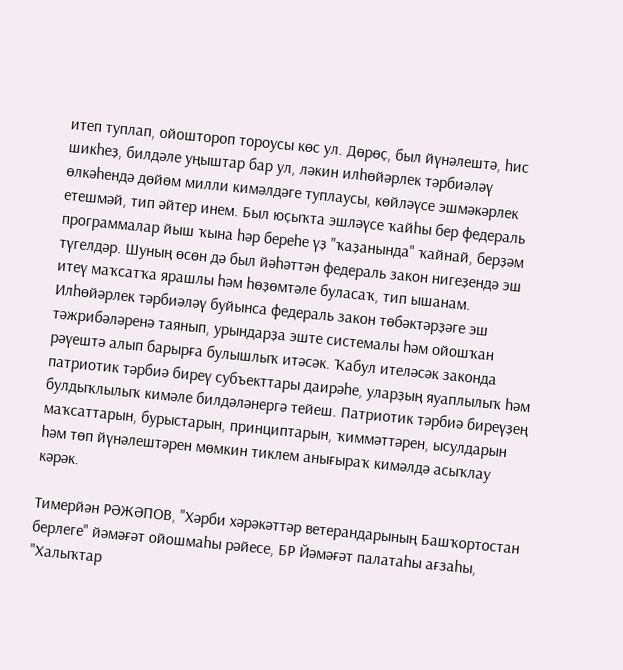итеп туплап, ойоштороп тороусы көс ул. Дөрөҫ, был йүнәлештә, һис шикһеҙ, билдәле уңыштар бар ул, ләкин илһөйәрлек тәрбиәләү өлкәһендә дөйөм милли кимәлдәге туплаусы, көйләүсе эшмәкәрлек етешмәй, тип әйтер инем. Был юҫыҡта эшләүсе ҡайһы бер федераль программалар йыш ҡына һәр береһе үҙ "ҡаҙанында" ҡайнай, берҙәм түгелдәр. Шуның өсөн дә был йәһәттән федераль закон нигеҙендә эш итеү маҡсатҡа ярашлы һәм һөҙөмтәле буласаҡ, тип ышанам. Илһөйәрлек тәрбиәләү буйынса федераль закон төбәктәрҙәге эш тәжрибәләренә таянып, урындарҙа эште системалы һәм ойошҡан рәүештә алып барырға булышлыҡ итәсәк. Ҡабул ителәсәк законда патриотик тәрбиә биреү субъекттары даирәһе, уларҙың яуаплылыҡ һәм булдыҡлылыҡ кимәле билдәләнергә тейеш. Патриотик тәрбиә биреүҙең маҡсаттарын, бурыстарын, принциптарын, ҡиммәттәрен, ысулдарын һәм төп йүнәлештәрен мөмкин тиклем анығыраҡ кимәлдә асыҡлау кәрәк.

Тимерйән РӘЖӘПОВ, "Хәрби хәрәкәттәр ветерандарының Башҡортостан берлеге" йәмәғәт ойошмаһы рәйесе, БР Йәмәғәт палатаһы ағзаһы, "Халыҡтар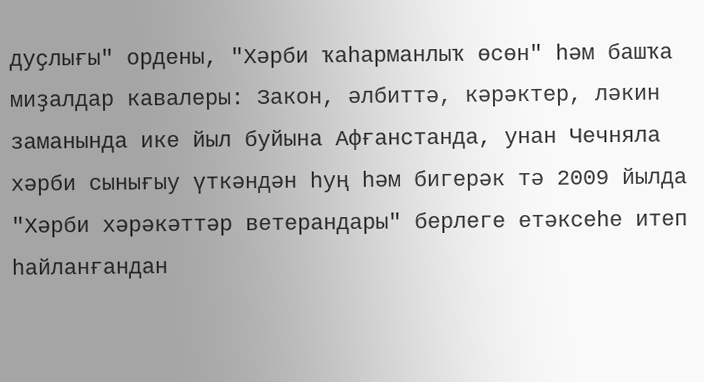дуҫлығы" ордены, "Хәрби ҡаһарманлыҡ өсөн" һәм башҡа миҙалдар кавалеры: Закон, әлбиттә, кәрәктер, ләкин заманында ике йыл буйына Афғанстанда, унан Чечняла хәрби сынығыу үткәндән һуң һәм бигерәк тә 2009 йылда "Хәрби хәрәкәттәр ветерандары" берлеге етәксеһе итеп һайланғандан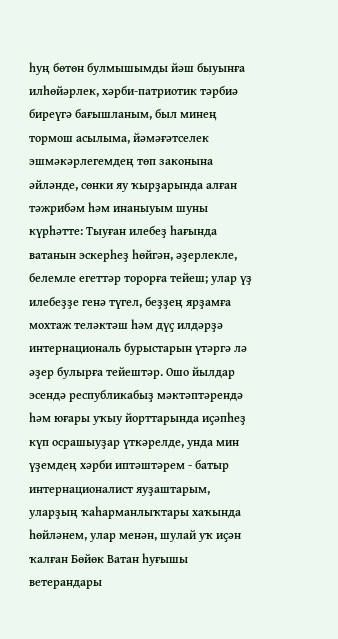һуң бөтөн булмышымды йәш быуынға илһөйәрлек, хәрби-патриотик тәрбиә биреүгә бағышланым, был минең тормош асылыма, йәмәғәтселек эшмәкәрлегемдең төп законына әйләнде, сөнки яу ҡырҙарында алған тәжрибәм һәм инаныуым шуны күрһәтте: Тыуған илебеҙ һағында ватанын эскерһеҙ һөйгән, әҙерлекле, белемле егеттәр торорға тейеш; улар үҙ илебеҙҙе генә түгел, беҙҙең ярҙамға мохтаж теләктәш һәм дүҫ илдәрҙә интернациональ бурыстарын үтәргә лә әҙер булырға тейештәр. Ошо йылдар эсендә республикабыҙ мәктәптәрендә һәм юғары уҡыу йорттарында иҫәпһеҙ күп осрашыуҙар үткәрелде, унда мин үҙемдең хәрби иптәштәрем - батыр интернационалист яуҙаштарым, уларҙың ҡаһарманлыҡтары хаҡында һөйләнем, улар менән, шулай уҡ иҫән ҡалған Бөйөк Ватан һуғышы ветерандары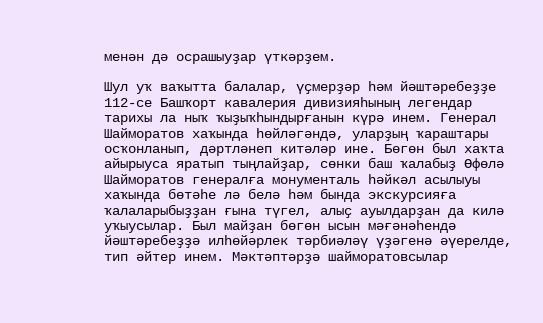менән дә осрашыуҙар үткәрҙем.

Шул уҡ ваҡытта балалар, үҫмерҙәр һәм йәштәребеҙҙе 112-се Башҡорт кавалерия дивизияһының легендар тарихы ла ныҡ ҡыҙыҡһындырғанын күрә инем. Генерал Шайморатов хаҡында һөйләгәндә, уларҙың ҡараштары осҡонланып, дәртләнеп китәләр ине. Бөгөн был хаҡта айырыуса яратып тыңлайҙар, сөнки баш ҡалабыҙ Өфөлә Шайморатов генералға монументаль һәйкәл асылыуы хаҡында бөтәһе лә белә һәм бында экскурсияға ҡалаларыбыҙҙан ғына түгел, алыҫ ауылдарҙан да килә уҡыусылар. Был майҙан бөгөн ысын мәғәнәһендә йәштәребеҙҙә илһөйәрлек тәрбиәләү үҙәгенә әүерелде, тип әйтер инем. Мәктәптәрҙә шайморатовсылар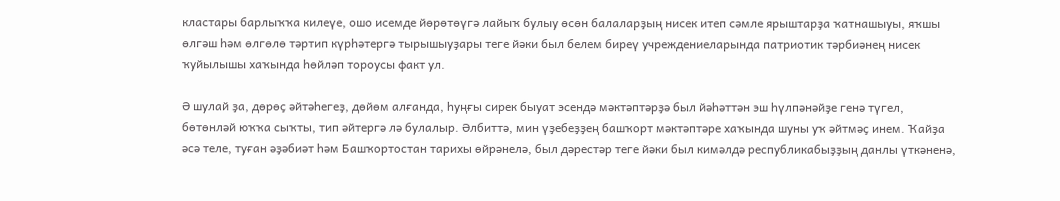кластары барлыҡҡа килеүе, ошо исемде йөрөтөүгә лайыҡ булыу өсөн балаларҙың нисек итеп сәмле ярыштарҙа ҡатнашыуы, яҡшы өлгәш һәм өлгөлө тәртип күрһәтергә тырышыуҙары теге йәки был белем биреү учреждениеларында патриотик тәрбиәнең нисек ҡуйылышы хаҡында һөйләп тороусы факт ул.

Ә шулай ҙа, дөрөҫ әйтәһегеҙ, дөйөм алғанда, һуңғы сирек быуат эсендә мәктәптәрҙә был йәһәттән эш һүлпәнәйҙе генә түгел, бөтөнләй юҡҡа сыҡты, тип әйтергә лә булалыр. Әлбиттә, мин үҙебеҙҙең башҡорт мәктәптәре хаҡында шуны уҡ әйтмәҫ инем. Ҡайҙа әсә теле, туған әҙәбиәт һәм Башҡортостан тарихы өйрәнелә, был дәрестәр теге йәки был кимәлдә республикабыҙҙың данлы үткәненә,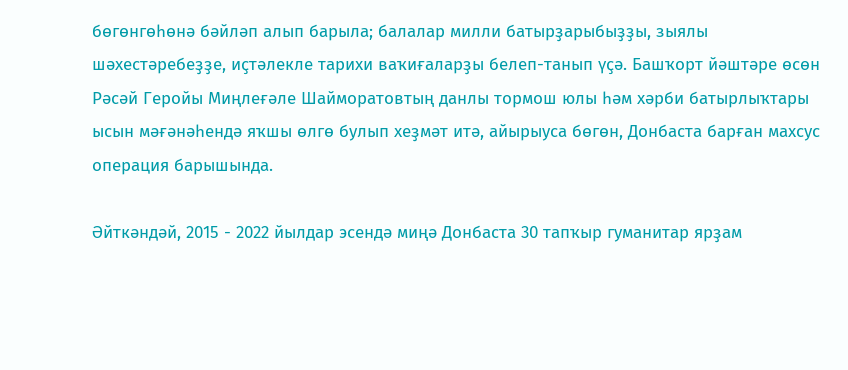бөгөнгөһөнә бәйләп алып барыла; балалар милли батырҙарыбыҙҙы, зыялы шәхестәребеҙҙе, иҫтәлекле тарихи ваҡиғаларҙы белеп-танып үҫә. Башҡорт йәштәре өсөн Рәсәй Геройы Миңлеғәле Шайморатовтың данлы тормош юлы һәм хәрби батырлыҡтары ысын мәғәнәһендә яҡшы өлгө булып хеҙмәт итә, айырыуса бөгөн, Донбаста барған махсус операция барышында.

Әйткәндәй, 2015 - 2022 йылдар эсендә миңә Донбаста 30 тапҡыр гуманитар ярҙам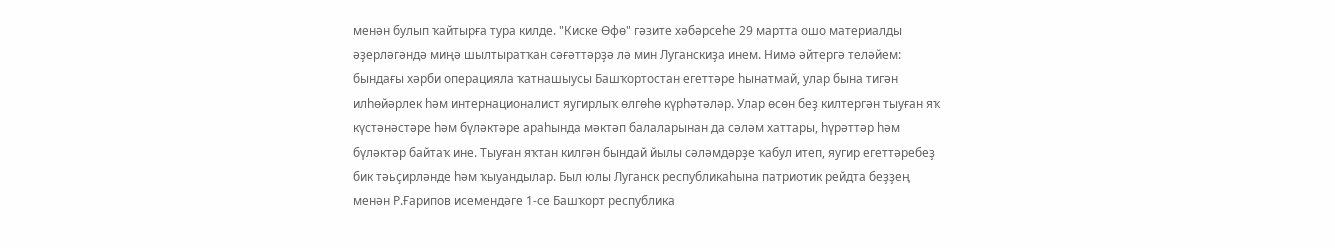менән булып ҡайтырға тура килде. "Киске Өфө" гәзите хәбәрсеһе 29 мартта ошо материалды әҙерләгәндә миңә шылтыратҡан сәғәттәрҙә лә мин Луганскиҙа инем. Нимә әйтергә теләйем: бындағы хәрби операцияла ҡатнашыусы Башҡортостан егеттәре һынатмай, улар бына тигән илһөйәрлек һәм интернационалист яугирлыҡ өлгөһө күрһәтәләр. Улар өсөн беҙ килтергән тыуған яҡ күстәнәстәре һәм бүләктәре араһында мәктәп балаларынан да сәләм хаттары, һүрәттәр һәм бүләктәр байтаҡ ине. Тыуған яҡтан килгән бындай йылы сәләмдәрҙе ҡабул итеп, яугир егеттәребеҙ бик тәьҫирләнде һәм ҡыуандылар. Был юлы Луганск республикаһына патриотик рейдта беҙҙең менән Р.Ғарипов исемендәге 1-се Башҡорт республика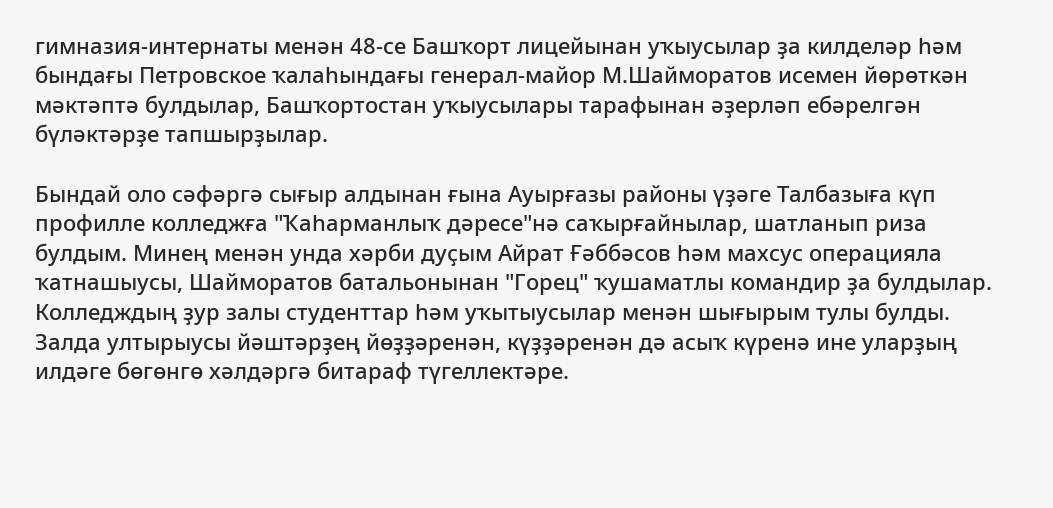гимназия-интернаты менән 48-се Башҡорт лицейынан уҡыусылар ҙа килделәр һәм бындағы Петровское ҡалаһындағы генерал-майор М.Шайморатов исемен йөрөткән мәктәптә булдылар, Башҡортостан уҡыусылары тарафынан әҙерләп ебәрелгән бүләктәрҙе тапшырҙылар.

Бындай оло сәфәргә сығыр алдынан ғына Ауырғазы районы үҙәге Талбазыға күп профилле колледжға "Ҡаһарманлыҡ дәресе"нә саҡырғайнылар, шатланып риза булдым. Минең менән унда хәрби дуҫым Айрат Ғәббәсов һәм махсус операцияла ҡатнашыусы, Шайморатов батальонынан "Горец" ҡушаматлы командир ҙа булдылар. Колледждың ҙур залы студенттар һәм уҡытыусылар менән шығырым тулы булды. Залда ултырыусы йәштәрҙең йөҙҙәренән, күҙҙәренән дә асыҡ күренә ине уларҙың илдәге бөгөнгө хәлдәргә битараф түгеллектәре.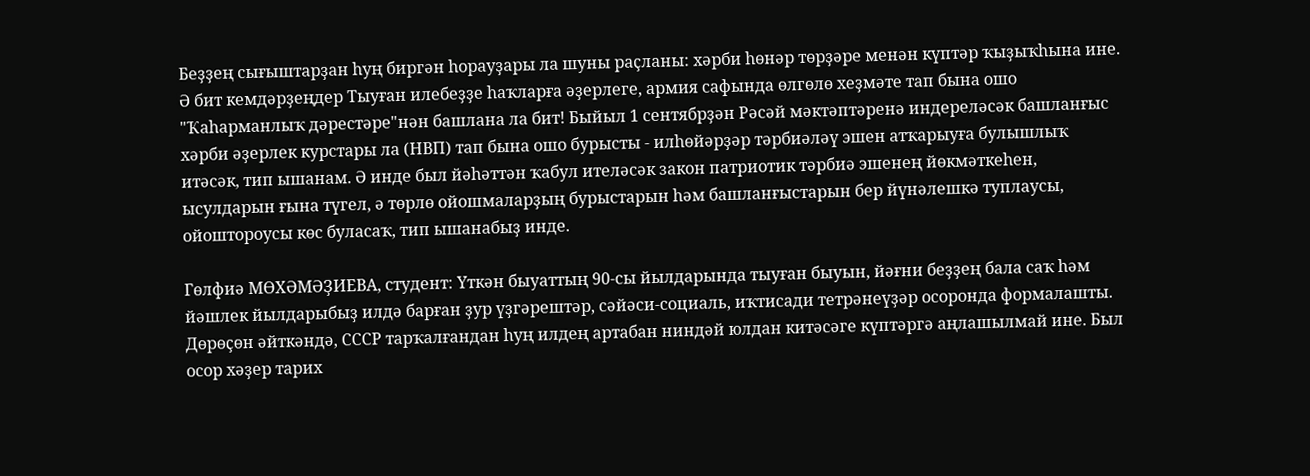Беҙҙең сығыштарҙан һуң биргән һорауҙары ла шуны раҫланы: хәрби һөнәр төрҙәре менән күптәр ҡыҙыҡһына ине. Ә бит кемдәрҙеңдер Тыуған илебеҙҙе һаҡларға әҙерлеге, армия сафында өлгөлө хеҙмәте тап бына ошо "Ҡаһарманлыҡ дәрестәре"нән башлана ла бит! Быйыл 1 сентябрҙән Рәсәй мәктәптәренә индереләсәк башланғыс хәрби әҙерлек курстары ла (НВП) тап бына ошо бурысты - илһөйәрҙәр тәрбиәләү эшен атҡарыуға булышлыҡ итәсәк, тип ышанам. Ә инде был йәһәттән ҡабул ителәсәк закон патриотик тәрбиә эшенең йөкмәткеһен, ысулдарын ғына түгел, ә төрлө ойошмаларҙың бурыстарын һәм башланғыстарын бер йүнәлешкә туплаусы, ойоштороусы көс буласаҡ, тип ышанабыҙ инде.

Гөлфиә МӨХӘМӘҘИЕВА, студент: Үткән быуаттың 90-сы йылдарында тыуған быуын, йәғни беҙҙең бала саҡ һәм йәшлек йылдарыбыҙ илдә барған ҙур үҙгәрештәр, сәйәси-социаль, иҡтисади тетрәнеүҙәр осоронда формалашты. Дөрөҫөн әйткәндә, СССР тарҡалғандан һуң илдең артабан ниндәй юлдан китәсәге күптәргә аңлашылмай ине. Был осор хәҙер тарих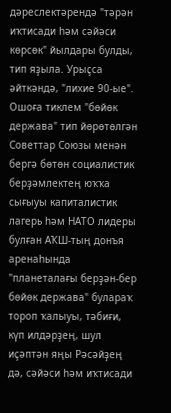дәреслектәрендә "тәрән иҡтисади һәм сәйәси көрсөк" йылдары булды, тип яҙыла. Урыҫса әйткәндә, "лихие 90-ые". Ошоға тиклем "бөйөк держава" тип йөрөтөлгән Советтар Союзы менән бергә бөтөн социалистик берҙәмлектең юҡҡа сығыуы капиталистик лагерь һәм НАТО лидеры булған АҠШ-тың донъя аренаһында "планеталағы берҙән-бер бөйөк держава" булараҡ тороп ҡалыуы, тәбиғи, күп илдәрҙең, шул иҫәптән яңы Рәсәйҙең дә, сәйәси һәм иҡтисади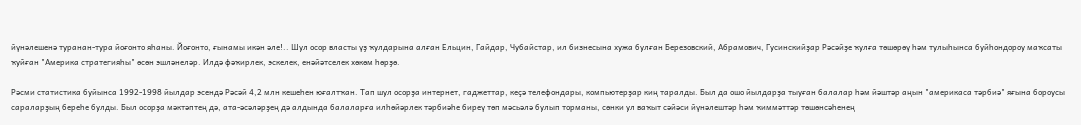йүнәлешенә туранан-тура йоғонто яһаны. Йоғонто, ғынамы икән әле!.. Шул осор власты үҙ ҡулдарына алған Ельцин, Гайдар, Чубайстар, ил бизнесына хужа булған Березовский, Абрамович, Гусинскийҙар Рәсәйҙе ҡулға төшөрөү һәм тулыһынса буйһондороу маҡсаты ҡуйған "Америка стратегияһы" өсөн эшләнеләр. Илдә фәҡирлек, эскелек, енәйәтселек хөкөм һөрҙө.

Рәсми статистика буйынса 1992-1998 йылдар эсендә Рәсәй 4,2 млн кешеһен юғалтҡан. Тап шул осорҙа интернет, гаджеттар, кеҫә телефондары, компьютерҙар киң таралды. Был да ошо йылдарҙа тыуған балалар һәм йәштәр аңын "америкаса тәрбиә" яғына бороусы сараларҙың береһе булды. Был осорҙа мәктәптең дә, ата-әсәләрҙең дә алдында балаларға илһөйәрлек тәрбиәһе биреү төп мәсьәлә булып торманы, сөнки ул ваҡыт сәйәси йүнәлештәр һәм ҡиммәттәр төшөнсәһенең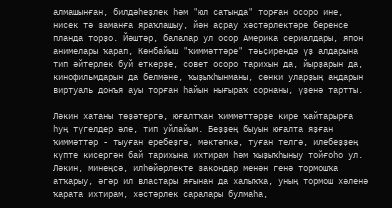алмашынған, билдәһеҙлек һәм "юл сатында" торған осоро ине, нисек тә заманға яраҡлашыу, йән аҫрау хәстәрлектәре беренсе планда торҙо. Йәштәр, балалар ул осор Америка сериалдары, япон анимелары ҡарап, Көнбайыш "ҡиммәттәре" тәьҫирендә үҙ алдарына тип әйтерлек буй еткерҙе, совет осоро тарихын да, йырҙарын да, кинофильмдарын да белмәне, ҡыҙыҡһынманы, сөнки уларҙың аңдарын виртуаль донъя ауы торған һайын нығыраҡ сорнаны, үҙенә тартты.

Ләкин хатаны төҙәтергә, юғалтҡан ҡиммәттәрҙе кире ҡайтарырға һуң түгелдер әле, тип уйлайым. Беҙҙең быуын юғалта яҙған ҡиммәттәр - тыуған еребеҙгә, мәктәпкә, туған телгә, илебеҙҙең күпте кисергән бай тарихына ихтирам һәм ҡыҙыҡһыныу тойғоһо ул. Ләкин, минеңсә, илһөйәрлекте закондар менән генә тормошҡа атҡарыу, әгәр ил властары яғынан да халыҡҡа, уның тормош хәленә ҡарата ихтирам, хәстәрлек саралары булмаһа,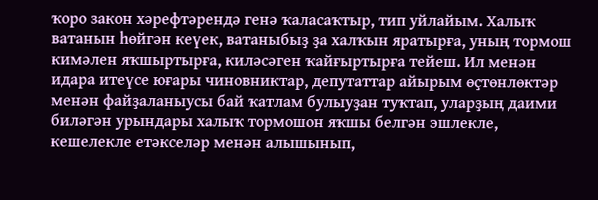ҡоро закон хәрефтәрендә генә ҡаласаҡтыр, тип уйлайым. Халыҡ ватанын һөйгән кеүек, ватаныбыҙ ҙа халҡын яратырға, уның тормош кимәлен яҡшыртырға, киләсәген ҡайғыртырға тейеш. Ил менән идара итеүсе юғары чиновниктар, депутаттар айырым өҫтөнлөктәр менән файҙаланыусы бай ҡатлам булыуҙан туҡтап, уларҙың даими биләгән урындары халыҡ тормошон яҡшы белгән эшлекле, кешелекле етәкселәр менән алышынып,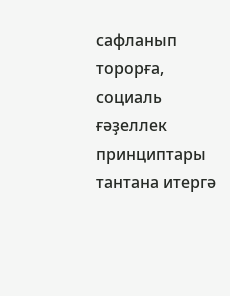сафланып торорға, социаль ғәҙеллек принциптары тантана итергә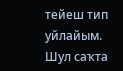тейеш тип уйлайым. Шул саҡта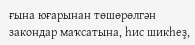ғына юғарынан төшөрөлгән закондар маҡсатына, һис шикһеҙ,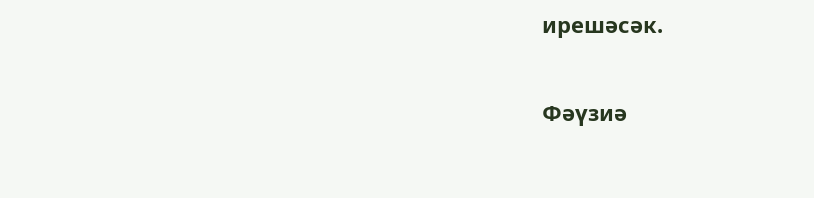ирешәсәк.

Фәүзиә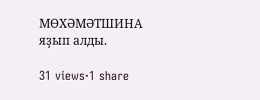МӨХӘМӘТШИНА яҙып алды.

31 views·1 share